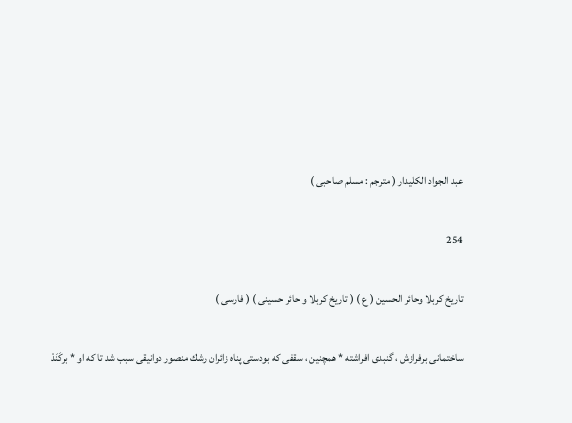عبد الجواد الكليدار ( مترجم : مسلم صاحبى )

254

تاريخ كربلا وحائر الحسين ( ع ) ( تاريخ كربلا و حائر حسينى ) ( فارسى )

ساختمانى برفرازش ، گنبدى افراشته * همچنين ، سقفى كه بودستى پناه زائران رشك منصور دوانيقى سبب شد تا كه او * بركَنَدْ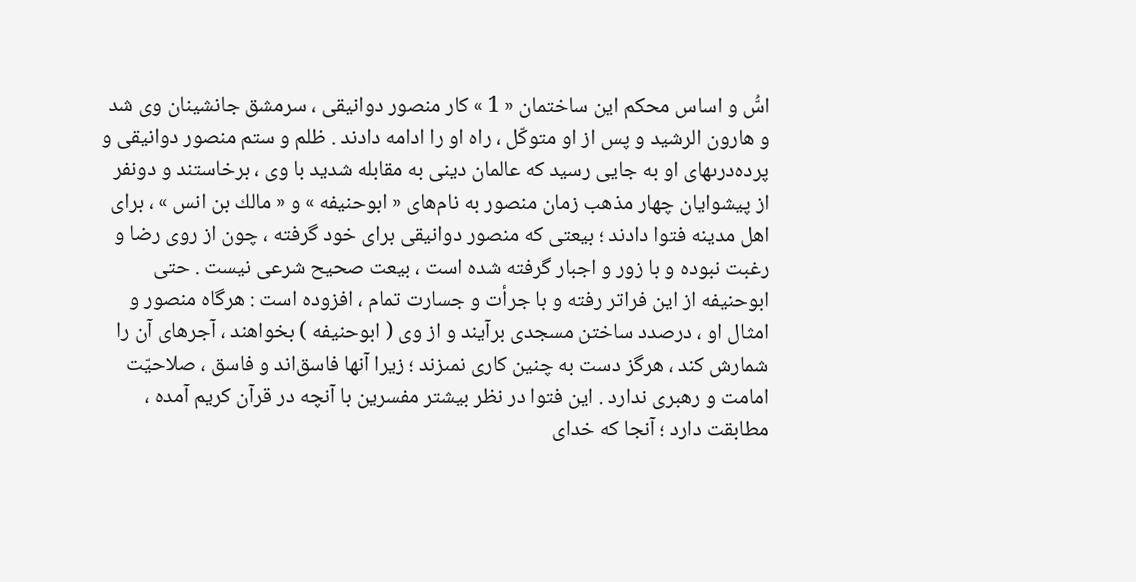اسُّ و اساس محكم اين ساختمان « 1 » كار منصور دوانيقى ، سرمشق جانشينان وى شد و هارون الرشيد و پس از او متوكّل ، راه او را ادامه دادند . ظلم و ستم منصور دوانيقى و پرده‌درىهاى او به جايى رسيد كه عالمان دينى به مقابله شديد با وى ، برخاستند و دونفر از پيشوايان چهار مذهب زمان منصور به نام‌هاى « ابوحنيفه » و « مالك بن انس » ، براى اهل مدينه فتوا دادند ؛ بيعتى كه منصور دوانيقى براى خود گرفته ، چون از روى رضا و رغبت نبوده و با زور و اجبار گرفته شده است ، بيعت صحيح شرعى نيست . حتى ابوحنيفه از اين فراتر رفته و با جرأت و جسارت تمام ، افزوده است : هرگاه منصور و امثال او ، درصدد ساختن مسجدى برآيند و از وى ( ابوحنيفه ) بخواهند ، آجرهاى آن را شمارش كند ، هرگز دست به چنين كارى نمىزند ؛ زيرا آنها فاسق‌اند و فاسق ، صلاحيّت امامت و رهبرى ندارد . اين فتوا در نظر بيشتر مفسرين با آنچه در قرآن كريم آمده ، مطابقت دارد ؛ آنجا كه خداى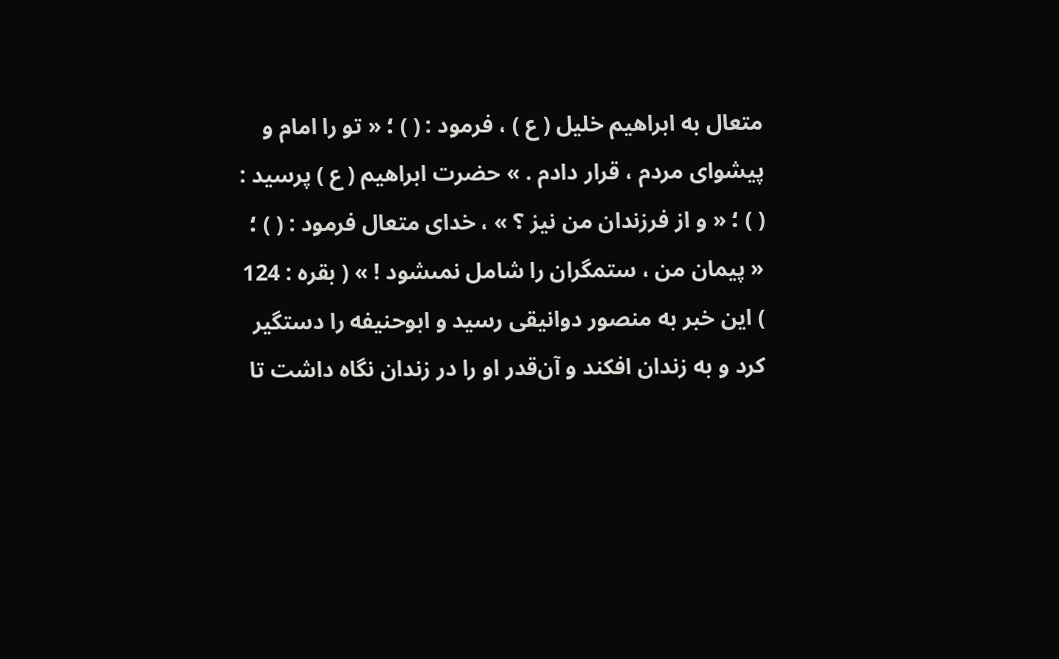متعال به ابراهيم خليل ( ع ) ، فرمود : ( ) ؛ « تو را امام و پيشواى مردم ، قرار دادم . » حضرت ابراهيم ( ع ) پرسيد : ( ) ؛ « و از فرزندان من نيز ؟ » ، خداى متعال فرمود : ( ) ؛ « پيمان من ، ستمگران را شامل نمىشود ! » ( بقره : 124 ) اين خبر به منصور دوانيقى رسيد و ابوحنيفه را دستگير كرد و به زندان افكند و آن‌قدر او را در زندان نگاه داشت تا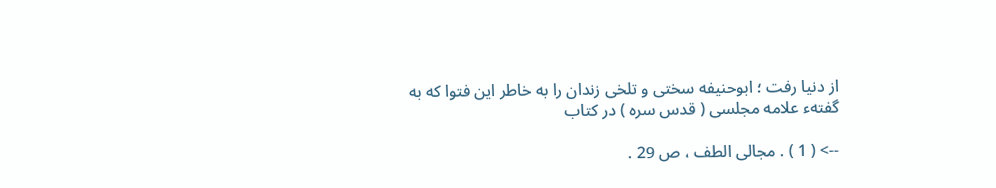از دنيا رفت ؛ ابوحنيفه سختى و تلخى زندان را به خاطر اين فتوا كه به گفتهء علامه مجلسى ( قدس سره ) در كتاب

--> ( 1 ) . مجالى الطف ، ص 29 .